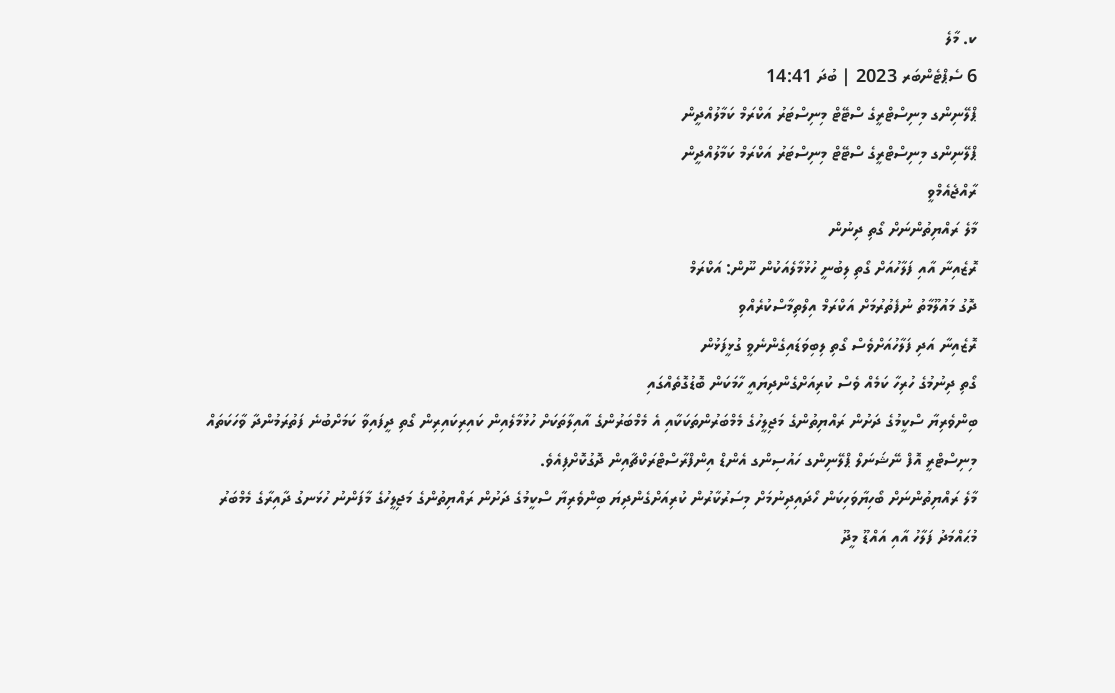ކ. މާލެ
6 ސެޕްޓެންބަރ 2023 | ބުދަ 14:41
ޕްލޭނިންގ މިނިސްޓްރީގެ ސްޓޭޓް މިނިސްޓަރު އަކްރަމް ކަމާލުއްދީން
ޕްލޭނިންގ މިނިސްޓްރީގެ ސްޓޭޓް މިނިސްޓަރު އަކްރަމް ކަމާލުއްދީން
ރާއްޖެއެމްވީ
މާލެ ރައްޔިތުންނަށް ގޯތި ދިނުން
ރޮޒެއިނާ އާއި ފަލާހުއަށް ގޯތި ލިބުނީ ހުޅުމާލެއަކުން ނޫން: އަކްރަމް
ދޮގު މައުލޫމާތު ނުފެތުރުމަށް އަކްރަމް އިލްތިމާސްކުރެއްވި
ރޮޒެއިނާ އަދި ފަލާހުއަށްވެސް ގޯތި ލިބިވަޑައިގެންނެވީ ގުޅީފަޅުން
ގޯތި ދިނުމުގެ ހުރިހާ ކަމެއް ވެސް ކުރިއަށްގެންދިޔައީ ހާމަކަން ބޮޑުގޮތެއްގައި
ބިންވެރިޔާ ސްކީމުގެ ދަށުން ރައްޔިތުންގެ މަޖިލީހުގެ މެމްބަރުންތަކަކާއި އެ މެމްބަރުންގެ އާއިލާތަކަށް ހުޅުމާލެއިން ކައިރިކައިރިން ގޯތި ދީފައިވާ ކަމަށްބުނެ ފަތުރަމުންދާ ވާހަކަތައް މިނިސްޓްރީ އޮފް ނޭޝަނަލް ޕްލޭނިންގ ހައުސިންގ އެންޑް އިންފްރާސްޓްރަކްޗާއިން ދޮގުކޮށްފިއެވެ.
މާލެ ރައްޔިތުންނަށް ބޯހިޔާވަހިކަން ހޯދައިދިނުމަށް މިސަރުކާރުން ކުރިއަށްގެންދިޔަ ބިންވެރިޔާ ސްކީމުގެ ދަށުން ރައްޔިތުންގެ މަޖިލީހުގެ މާފަންނު ހުޅަނގު ދާއިރާގެ މެމްބަރު މުޙައްމަދު ފަލާހު އާއި އައްޑޫ މީދޫ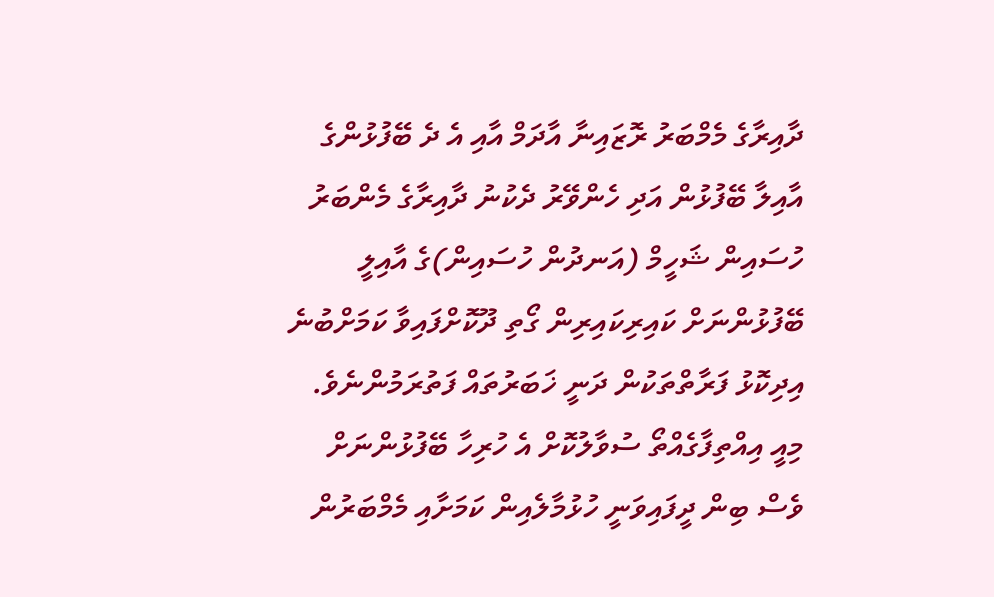ދާއިރާގެ މެމްބަރު ރޮޒައިނާ އާދަމް އާއި އެ ދެ ބޭފުޅުންގެ އާއިލާ ބޭފުޅުން އަދި ހެންވޭރު ދެކުނު ދާއިރާގެ މެންބަރު ހުސައިން ޝަހީމް (އަނދުން ހުސައިން)ގެ އާއިލީ ބޭފުޅުންނަށް ކައިރިކައިރިން ގޯތި ދޫކޮށްފައިވާ ކަމަށްބުނެ އިދިކޮޅު ފަރާތްތަކުން ދަނީ ޚަބަރުތައް ފަތުރަމުންނެވެ. މިއީ އިއްތިފާގެއްތޯ ސުވާލުކޮށް އެ ހުރިހާ ބޭފުޅުންނަށް ވެސް ބިން ދީފައިވަނީ ހުޅުމާލެއިން ކަމަށާއި މެމްބަރުން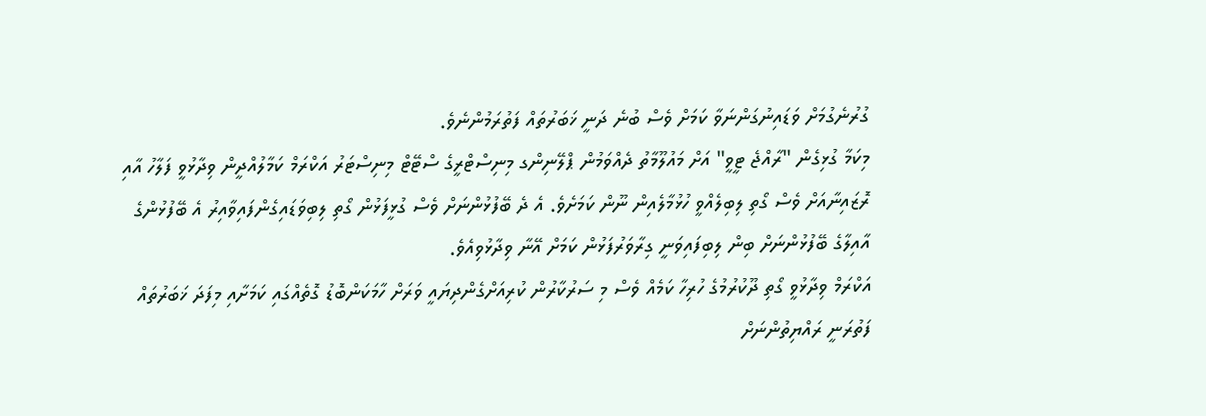ގުރުނެގުމަށް ވަޑައިނުގަންނަވާ ކަމަށް ވެސް ބުނެ ދަނީ ޚަބަރުތައް ފަތުރަމުންނެވެ.
މިކަމާ ގުޅިގެން "ރާއްޖެ ޓީވީ" އަށް މައުލޫމާތު ދެއްވަމުން ޕްލޭނިންގ މިނިސްޓްރީގެ ސްޓޭޓް މިނިސްޓަރު އަކްރަމް ކަމާލުއްދީން ވިދާޅުވީ ފަލާހު އާއި ރޮޒައިނާއަށް ވެސް ގޯތި ލިބިލެއްވީ ހުޅުމާލެއިން ނޫން ކަމަށެވެ. އެ ދެ ބޭފުޅުންނަށް ވެސް ގުޅީފަޅުން ގޯތި ލިބިވަޑައިގެންފައިވާއިރު އެ ބޭފުޅުންގެ އާއިލާގެ ބޭފުޅުންނަށް ބިން ލިބިފައިވަނީ ގިރާވަރުފަޅުން ކަމަށް އޭނާ ވިދާޅުވިއެވެ.
އަކްރަމް ވިދާޅުވީ ގޯތި ދޫކުރުމުގެ ހުރިހާ ކަމެއް ވެސް މި ސަރުކާރުން ކުރިއަށްގެންދިޔައީ ވަރަށް ހާމަކަންބޮޑު ގޮތެއްގައި ކަމަށާއި މިފަދަ ޚަބަރުތައް ފަތުރަނީ ރައްޔިތުންނަށް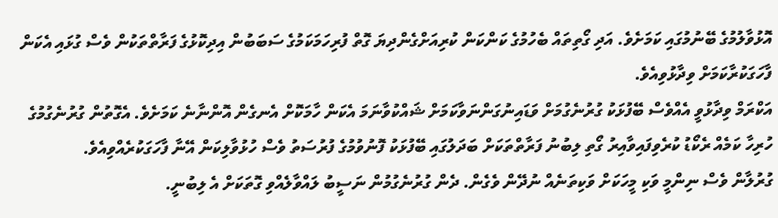އޮޅުވާލުމުގެ ބޭނުމުގައި ކަމަށެވެ. އަދި ގޯތިތައް ބެހުމުގެ ކަންކަން ކުރިއަށްގެންދިޔަ ގޮތް ފުރިހަމަކަމުގެ ސަބަބުން އިދިކޮޅުގެ ފަރާތްތަކުން ވެސް ގުޅައި އެކަން ފާހަގަކުރާކަމަށް ވިދާޅުވިއެވެ.
އަކްރަމް ވިދާޅުވީ އެއްވެސް ބޭފުޅަކު ގުރުނެގުމަށް ވަޑައިނުގަންނަވާކަމަށް ޝައްކުވާނަމަ އެކަން ހާމަކޮށް އެނގެން އޮންނާނެ ކަމަށެވެ. އެގޮތުން ގުރުނެގުމުގެ ހުރިހާ ކަމެއް ރެކޯޑު ކުރެވިފައިވާއިރު ގޯތި ލިބުނު ފަރާތްތަކަށް ބަދަލުގައި ބޭފުޅަކު ފޮނުވުމުގެ ފުރުސަތު ވެސް ހުޅުވާލިކަން އޭނާ ފާހަގަކުރެއްވިއެވެ.
ގުރުލާން ވެސް ނިންމީ ވަކި މީހަކަށް ވަކިތަނެއް ނުދޭން ވެގެން. ދެން ގުރުނެގުމުން ނަސީބު ލައްވާލެއްވި ގޮތަކަށް އެ ލިބުނީ.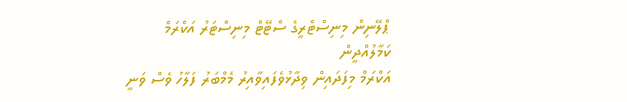ޕްލޭނިން މިނިސްޓްރީގެ ސްޓޭޓް މިނިސްޓަރު އަކްރަމް ކަމާލުއްދީން
އަކްރަމް މިފަދައިން ވިދާޅުވެފައިވާއިރު މެމްބަރު ފަލާހު ވެސް ވަނީ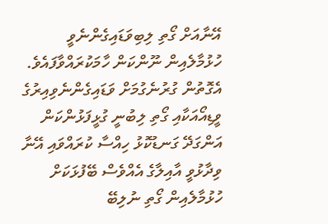އޭނާއަށް ގޯތި ލިބިވަޑައިގެންނެވީ ހުޅުމާލެއިން ނޫންކަން ހާމަކުރައްވާފައެވެ. އެގޮތުން ގުރުނެގުމަށް ވަޑައިގެންނެވިއިރުގެ ވީޑިއޯއަކާއި ގޯތި ލިބުނީ ގުޅީފަޅުންކަން އަންގަދޭ ގަނޑުކޮޅު ހިއްސާ ކުރައްވައި އޭނާ ވިދާޅުވީ އާއިލާގެ އެއްވެސް ބޭފުޅަކަށް ހުޅުމާލެއިން ގޯތި ނުލިބޭ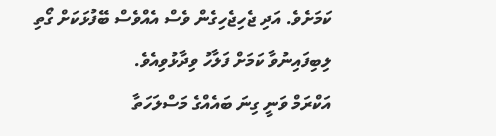ކަމަށެވެ. އަދި ޖެހިޖެހިގެން ވެސް އެއްވެސް ބޭފުޅަކަށް ގޯތި ލިބިފައިނުވާ ކަމަށް ފަލާހު ވިދާޅުވިއެވެ.
އަކްރަމް ވަނީ ގިނަ ބައެއްގެ މަސްލަހަތާ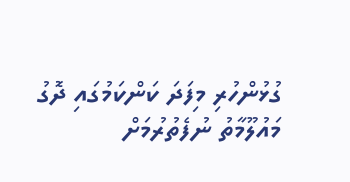ގުޅުންހުރި މިފަދަ ކަންކަމުގައި ދޮގު މައުލޫމާތު ނުފެތުރުމަށް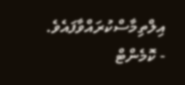އިލްތިމާސްކުރައްވާފައެވެ.
- ކޮމެންޓް